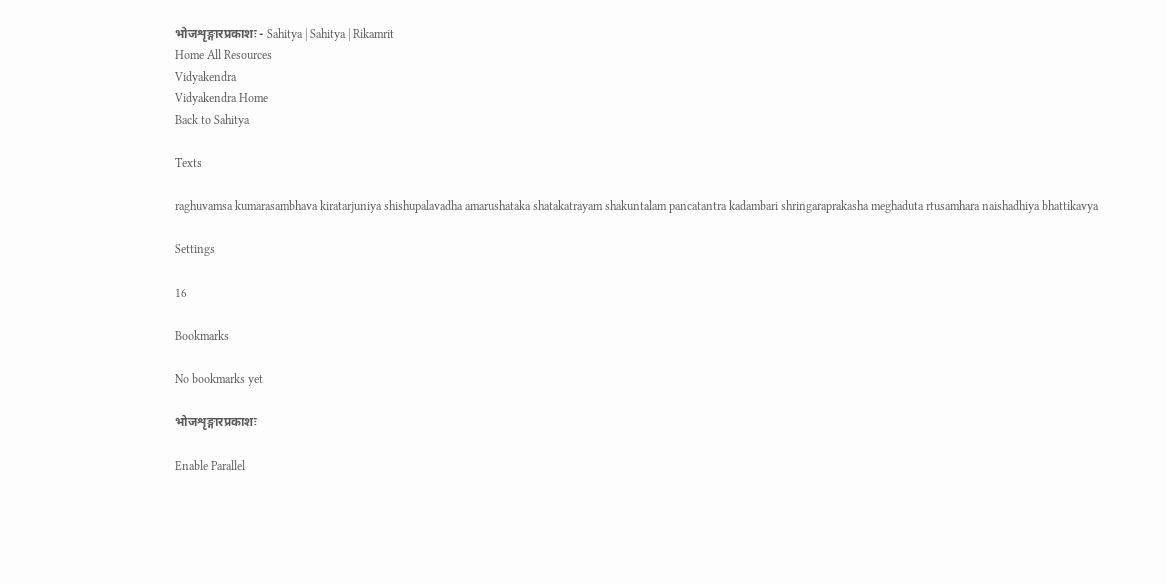भोजशृङ्गारप्रकाशः - Sahitya | Sahitya | Rikamrit
Home All Resources
Vidyakendra
Vidyakendra Home
Back to Sahitya

Texts

raghuvamsa kumarasambhava kiratarjuniya shishupalavadha amarushataka shatakatrayam shakuntalam pancatantra kadambari shringaraprakasha meghaduta rtusamhara naishadhiya bhattikavya

Settings

16

Bookmarks

No bookmarks yet

भोजशृङ्गारप्रकाशः

Enable Parallel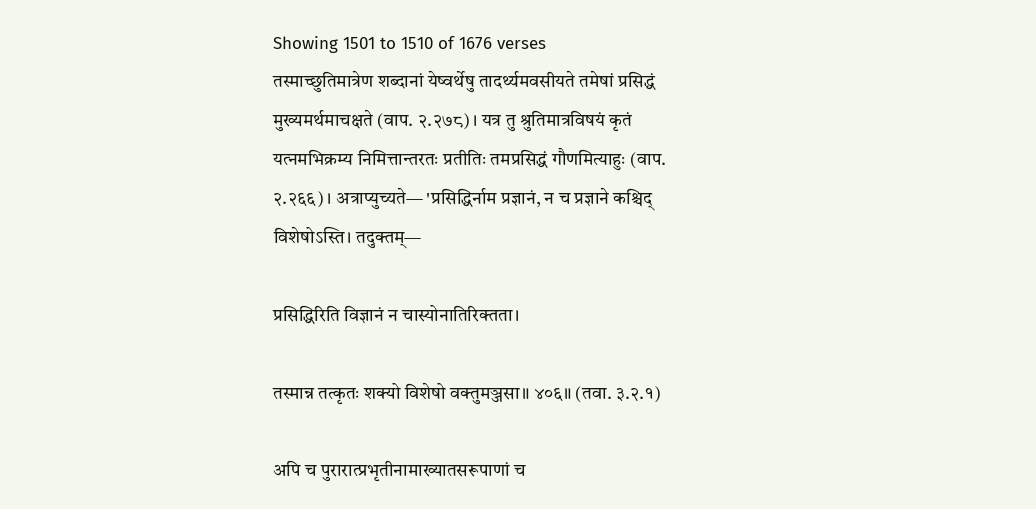Showing 1501 to 1510 of 1676 verses
तस्माच्छुतिमात्रेण शब्दानां येष्वर्थेषु तादर्थ्यमवसीयते तमेषां प्रसिद्धं मुख्यमर्थमाचक्षते (वाप. २.२७८)। यत्र तु श्रुतिमात्रविषयं कृतं यत्‍नमभिक्रम्य निमित्तान्तरतः प्रतीतिः तमप्रसिद्धं गौणमित्याहुः (वाप. २.२६६)। अत्राप्युच्यते— 'प्रसिद्धिर्नाम प्रज्ञानं, न च प्रज्ञाने कश्चिद् विशेषोऽस्ति। तदुक्तम्—

प्रसिद्धिरिति विज्ञानं न चास्योनातिरिक्तता।

तस्मान्न तत्कृतः शक्यो विशेषो वक्‍तुमञ्जसा॥ ४०६॥ (तवा. ३.२.१)

अपि च पुरारात्प्रभृतीनामाख्यातसरूपाणां च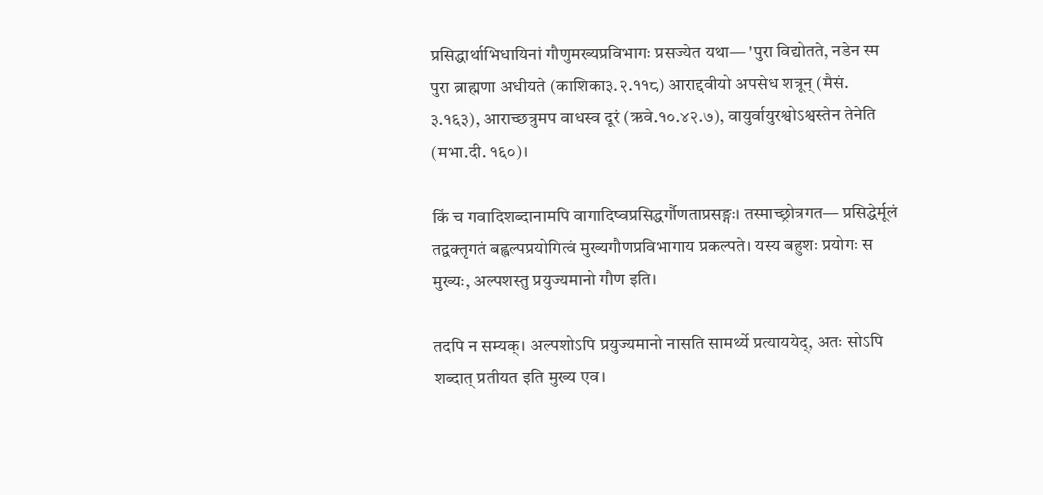प्रसिद्धार्थाभिधायिनां गौणुमख्यप्रविभागः प्रसज्येत यथा— 'पुरा विद्योतते, नडेन स्म पुरा ब्राह्मणा अधीयते (काशिका३.२.११८) आराद्दवीयो अपसेध शत्रून् (मैसं. ३.१६३), आराच्छत्रुमप वाधस्व दूरं (ऋवे.१०.४२.७), वायुर्वायुरश्वोऽश्वस्तेन तेनेति (मभा.दी. १६०)।

किं च गवादिशब्दानामपि वागादिष्वप्रसिद्धर्गौणताप्रसङ्गः। तस्माच्छ्रोत्रगत— प्रसिद्धेर्मूलं तद्वक्तृगतं बह्वल्पप्रयोगित्वं मुख्यगौणप्रविभागाय प्रकल्पते। यस्य बहुशः प्रयोगः स मुख्यः, अल्पशस्तु प्रयुज्यमानो गौण इति।

तदपि न सम्यक्। अल्पशोऽपि प्रयुज्यमानो नासति सामर्थ्ये प्रत्याययेद्, अतः सोऽपि शब्दात् प्रतीयत इति मुख्य एव।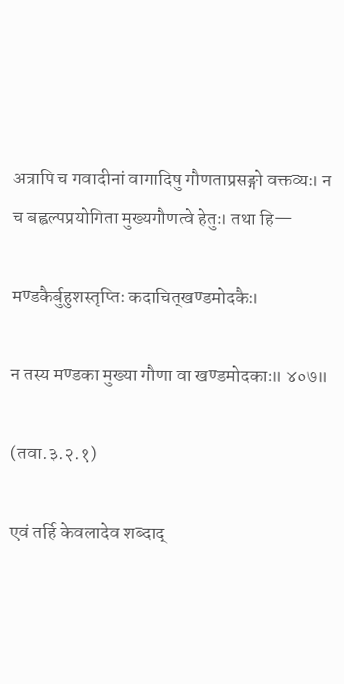अत्रापि च गवादीनां वागादिषु गौणताप्रसङ्गो वक्तव्यः। न च बह्वल्पप्रयोगिता मुख्यगौणत्वे हेतुः। तथा हि—

मण्डकैर्बुहुशस्तृप्‍तिः कदाचित्‌खण्डमोदकैः।

न तस्य मण्डका मुख्या गौणा वा खण्डमोदकाः॥ ४०७॥

(तवा.३.२.१)

एवं तर्हि केवलादेव शब्दाद्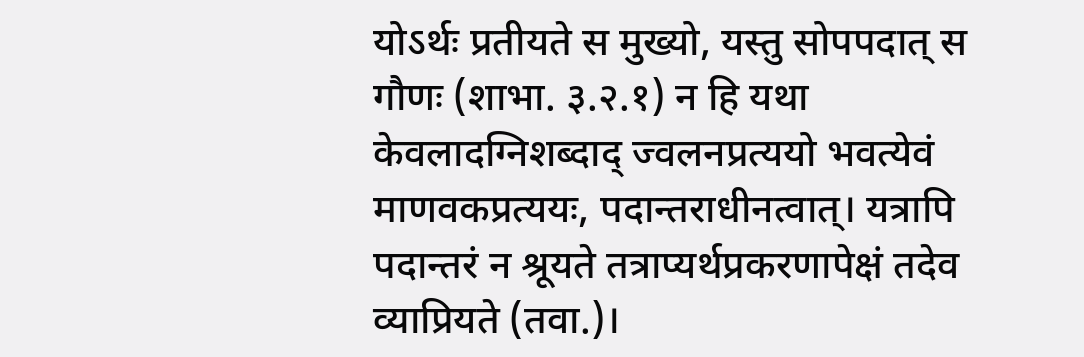योऽर्थः प्रतीयते स मुख्यो, यस्तु सोपपदात् स गौणः (शाभा. ३.२.१) न हि यथा केवलादग्‍निशब्दाद् ज्वलनप्रत्ययो भवत्येवं माणवकप्रत्ययः, पदान्तराधीनत्वात्। यत्रापि पदान्तरं न श्रूयते तत्राप्यर्थप्रकरणापेक्षं तदेव व्याप्रियते (तवा.)।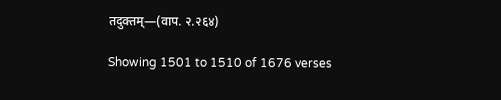तदुक्तम्—(वाप. २.२६४)

Showing 1501 to 1510 of 1676 verses